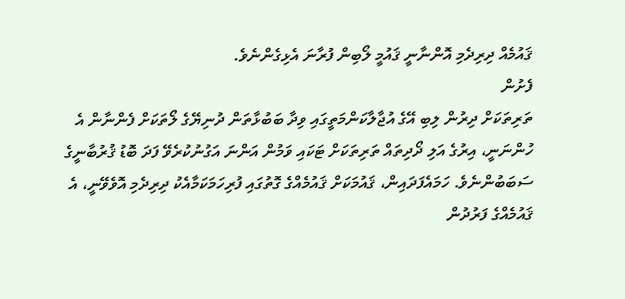ޤައުމެއް ދިރިދެމި އޮންނާނީ ޤައުމީ ލޯބިން ފުރާނަ އެޅިގެންނެވެ.
ފެށުން
ތަރިތަކަށް ދިރުން ލިބި އޭގެ އުޖާލާކަންމަތީގައި ވިދާ ބަބުޅާތަން ދުނިޔޭގެ ލޯތަކަށް ފެންނާން އެ ހުންނަނީ، އިރުގެ އަލި ދޯދިތައް ތަރިތަކަށް ޓަކައި ވަމުން އަންނަ އަގުނުކުރެވޭ ފަދަ ބޮޑު ޤުރުބާނީގެ ސަބަބުންނެވެ. ހަމައެފަދައިން، ޤައުމަކަށް ޤައުމެއްގެ ގޮތުގައި ފުރިހަމަކަމާއެކު ދިރިދެމި އޮވެވޭނީ، އެ ޤައުމެއްގެ ފަރުދުން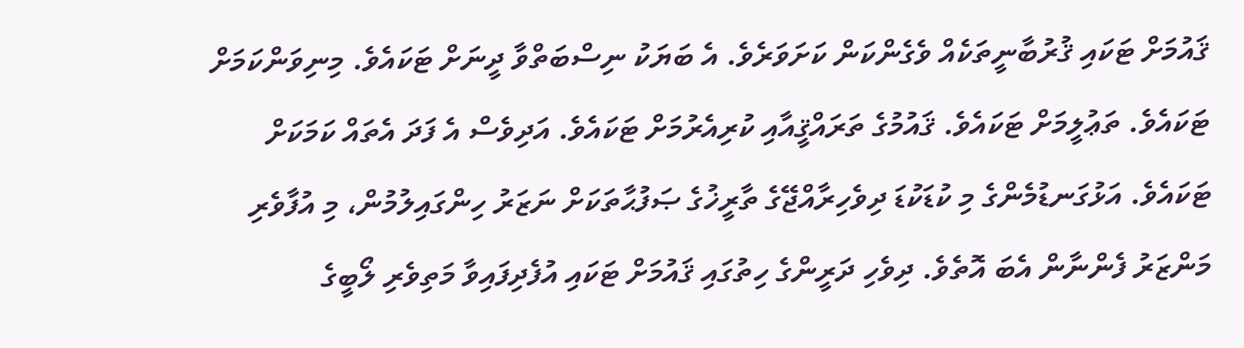ޤައުމަށް ޓަކައި ޤުރުބާނީތަކެއް ވެގެންކަން ކަށަވަރެވެ. އެ ބަޔަކު ނިސްބަތްވާ ދީނަށް ޓަކައެވެ. މިނިވަންކަމަށް ޓަކައެވެ. ތަޢުލީމަށް ޓަކައެވެ. ޤައުމުގެ ތަރައްޤީއާއި ކުރިއެރުމަށް ޓަކައެވެ. އަދިވެސް އެ ފަދަ އެތައް ކަމަކަށް ޓަކައެވެ. އަޅުގަނޑުމެންގެ މި ކުޑަކުޑަ ދިވެހިރާއްޖޭގެ ތާރީޚުގެ ޞަފުޙާތަކަށް ނަޒަރު ހިންގައިލުމުން، މި އުފާވެރި މަންޒަރު ފެންނާން އެބަ އޮތެވެ. ދިވެހި ދަރީންގެ ހިތުގައި ޤައުމަށް ޓަކައި އުފެދިފައިވާ މަތިވެރި ލޯބީގެ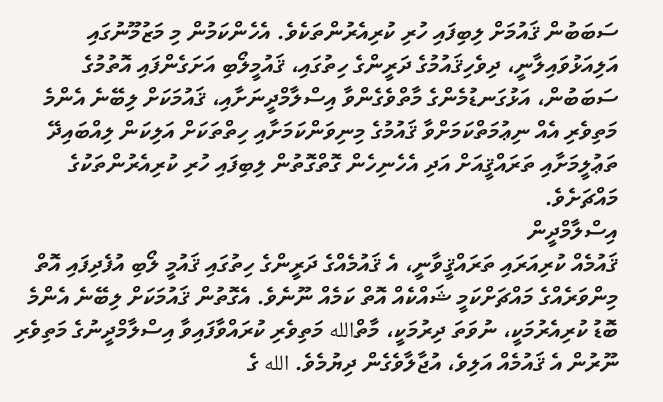ސަބަބުން ޤައުމަށް ލިބިފައި ހުރި ކުރިއެރުންތަކެވެ. އެހެންކަމުން މި މަޒުމޫނުގައި އަލިއަޅުވައިލާނީ، ދިވެހިޤައުމުގެ ދަރީންގެ ހިތުގައި، ޤައުމީލޯބި އަށަގެންފައި އޮތުމުގެ ސަބަބުން، އަޅުގަނޑުމެންގެ މާތްވެގެންވާ އިސްލާމްދީނަށާއި، ޤައުމަކަށް ލިބޭނެ އެންމެ މަތިވެރި އެއް ނިޢުމަތްކަމަށްވާ ޤައުމުގެ މިނިވަންކަމަށާއި ހިތްތަކަށް އަލިކަން ލިއްބައިދޭ ތަޢުލީމަށާއި ތަރައްޤީއަށް އަދި އެހެނިހެން ގޮތްގޮތުން ލިބިފައި ހުރި ކުރިއެރުންތަކުގެ މައްޗަށެވެ.
އިސްލާމްދީން
ޤައުމެއް ކުރިއަރައި ތަރައްޤީވާނީ، އެ ޤައުމެއްގެ ދަރީންގެ ހިތުގައި ޤައުމީ ލޯބި އުފެދިފައި އޮތް މިންވަރެއްގެ މައްޗަށްކަމީ ޝައްކެއް އޮތް ކަމެއް ނޫނެވެ. އެގޮތުން ޤައުމަކަށް ލިބޭނެ އެންމެ ބޮޑު ކުރިއެރުމަކީ، ނުވަތަ ދިރުމަކީ، މާތްالله މަތިވެރި ކުރައްވާފައިވާ އިސްލާމްދީނުގެ މަތިވެރި ނޫރުން އެ ޤައުމެއް އަލިވެ، އުޖާލާވެގެން ދިޔުމެވެ. الله ގެ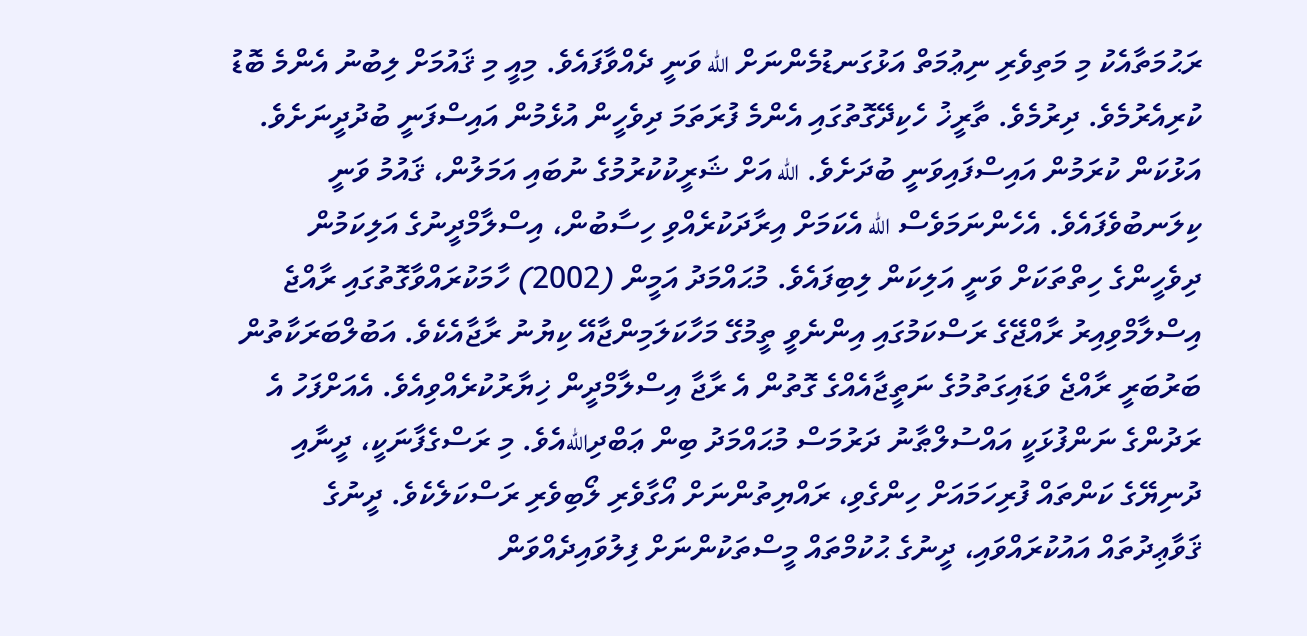ރަޙުމަތާއެކު މި މަތިވެރި ނިޢުމަތް އަޅުގަނޑުމެންނަށް الله ވަނީ ދެއްވާފައެވެ. މިއީ މި ޤައުމަށް ލިބުނު އެންމެ ބޮޑު ކުރިއެރުމެވެ. ދިރުމެވެ. ތާރީޚު ހެކިދޭގޮތުގައި އެންމެ ފުރަތަމަ ދިވެހީން އުޅެމުން އައިސްފަނީ ބުދުދީނަށެވެ. އަޅުކަން ކުރަމުން އައިސްފައިވަނީ ބުދަށެވެ. الله އަށް ޝަރީކުކުރުމުގެ ނުބައި އަމަލުން، ޤައުމު ވަނީ ކިލަނބުވެފައެވެ. އެހެންނަމަވެސް الله އެކަމަށް އިރާދަކުރެއްވި ހިސާބުން، އިސްލާމްދީނުގެ އަލިކަމުން ދިވެހީންގެ ހިތްތަކަށް ވަނީ އަލިކަން ލިބިފައެވެ. މުޙައްމަދު އަމީން (2002) ހާމަކުރައްވާގޮތުގައި ރާއްޖެ އިސްލާމްވިއިރު ރާއްޖޭގެ ރަސްކަމުގައި އިންނެވީ ތީމުގޭ މަހާކަލަމިންޖާއޭ ކިޔުނު ރާޖާއެކެވެ. އަބުލްބަރަކާތުން ބަރުބަރީ ރާއްޖެ ވަޑައިގަތުމުގެ ނަތީޖާއެއްގެ ގޮތުން އެ ރާޖާ އިސްލާމްދީން ޚިޔާރުކުރެއްވިއެވެ. އެއަށްފަހު އެ ރަދުންގެ ނަންފުޅަކީ އައްސުލްޠާނު ދަރުމަސް މުޙައްމަދު ބިން ޢަބްދިاللهއެވެ. މި ރަސްގެފާނަކީ، ދީނާއި ދުނިޔޭގެ ކަންތައް ފުރިހަމައަށް ހިންގެވި، ރައްޔިތުންނަށް އޯގާވެރި ލޯބިވެރި ރަސްކަލެކެވެ. ދީނުގެ ޤަވާޢިދުތައް އައުކުރައްވައި، ދީނުގެ ޙުކުމްތައް މީސްތަކުންނަށް ފިލުވައިދެއްވަން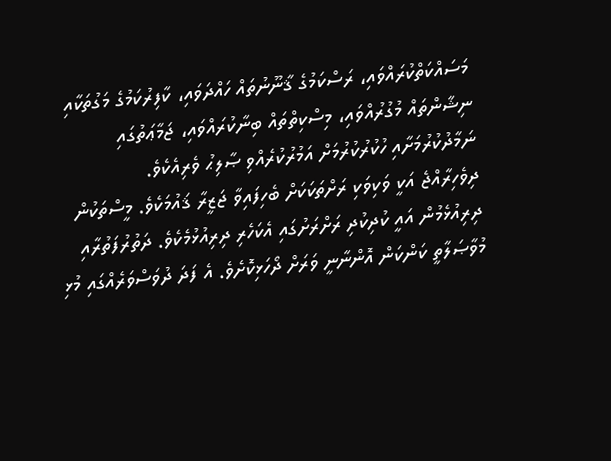މަސައްކަތްކުރައްވައި، ރަސްކަމުގެ ޤާނޫނުތައް ހައްދަވައި، ކާފިރުކަމުގެ މަގުތަކާއި ނިޝާންތައް މުގުރުއްވައި، މިސްކިތްތައް ބިނާކުރައްވައި، ޖަމާޢަތުގައި ނަމާދުކުރުމަށާއި ހުކުރުކުރުމަށް އަމުރުކުރެއްވި ޞާލިޙު ވެރިއެކެވެ.
ދިވެހިރާއްޖެ އަކީ ވަކިވަކި ރަށްތަކަކަށް ބެހިފައިވާ ޖަޒީރާ ޤައުމަކެވެ. މީސްތަކުން ދިރިއުޅެމުން އައީ ކުދިކުދި ރަށްރަށުގައި އެކަހެރި ދިރިއުޅުމެކެވެ. ދަތުރުފަތުރާއި މުވާޞަލާތީ ކަންކަން އޮންނާނީ ވަރަށް ދޯހަޅިކޮށެވެ. އެ ފަދަ ދުވަސްވަރެއްގައި މުޅި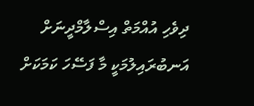ދިވެހި އުއްމަތް އިސްލާމްދީނަށް އަނބުރައިލުމަކީ މާ ފަސޭހަ ކަމަކަށް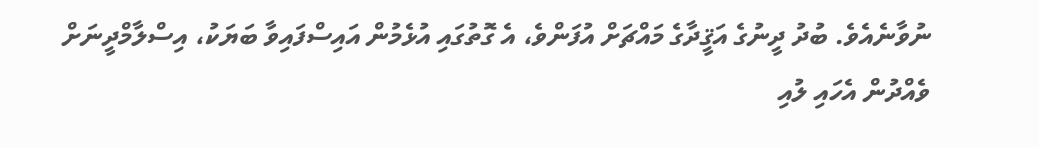ނުވާނެއެވެ. ބުދު ދީނުގެ އަޤީދާގެ މައްޗަށް އުފަންވެ، އެ ގޮތުގައި އުޅެމުން އައިސްފައިވާ ބަޔަކު، އިސްލާމްދީނަށް ވެއްދުން އެހައި ލުއި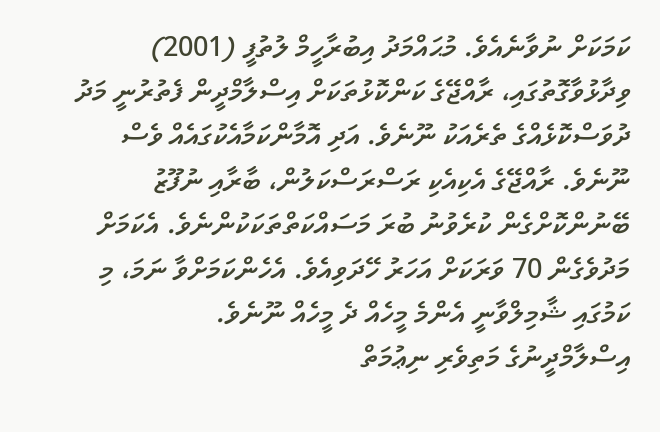ކަމަކަށް ނުވާނެއެވެ. މުޙައްމަދު އިބުރާހީމް ލުތުފީ (2001) ވިދާޅުވާގޮތުގައި، ރާއްޖޭގެ ކަންކޮޅުތަކަށް އިސްލާމްދީން ފެތުރުނީ މަދު ދުވަސްކޮޅެއްގެ ތެރެއަކު ނޫނެވެ. އަދި އޮމާންކަމާއެކުގައެއް ވެސް ނޫނެވެ. ރާއްޖޭގެ އެކިއެކި ރަސްރަސްކަލުން، ބާރާއި ނުފޫޒު ބޭނުންކޮށްގެން ކުރެވުނު ބުރަ މަސައްކަތްތަކަކުންނެވެ. އެކަމަށް މަދުވެގެން 70 ވަރަކަށް އަހަރު ހޭދަވިއެވެ. އެހެންކަމަށްވާ ނަމަ، މި ކަމުގައި ޝާމިލްވާނީ އެންމެ މީހެއް ދެ މީހެއް ނޫނެވެ.
އިސްލާމްދީނުގެ މަތިވެރި ނިޢުމަތް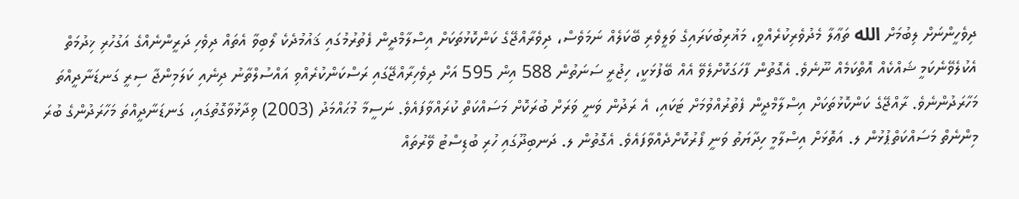ދިވެހީންނަށް ލިބުމަށް الله ތަޢާލާ މެދުވެރިކުރެއްވީ، މަޣުރިބުކަރައިގެ ވަލީވެރި ބޭކަލެއް ނަމަވެސް، ދިވެރާއްޖޭގެ ކަންކޮޅުތަކަށް އިސްލާމްދީން ފެތުރުމުގައި ޤައުމުދެކެ ލޯބިވާ އެތައް ދިވެހި ދަރީންނެއްގެ އަގުހުރި ޚިދުމަތް އެކުލެވޭނެކަމީ ޝައްކެއް އޮތްކަމެއް ނޫނެވެ. އެގޮތުން ފާހަގަކޮށްލެވޭ އެއް ބޭފުޅަކީ، ހިޖުރީ ސަނަތުން 588 އިން 595 އަށް ދިވެހިރާއްޖޭގައި ރަސްކަންކުރެއްވި އައްސުލްތާނު ދިނެއި ކަލަމިންޖާ ސިރީ ގަނޑަނާދީއްތަ މަހާރަދުންނެވެ. ރާއްޖޭގެ ކަންކޮޅުތަކަށް އިސްލާމްދީން ފެތުރުއްވުމަށް ޓަކައި، އެ ރަދުން ވަނީ ވަރަށް ބުރަކޮށް މަސައްކަތް ކުރައްވާފައެވެ. ނަސީމާ މުޙައްމަދު (2003) ވިދާޅުވާގޮތުގައި، ގަނޑަނާދީއްތަ މަހާރަދުންގެ ބުރަ މިންނެތް މަސައްކަތްޕުޅުން ލ. އަތޮޅަށް އިސްލާމީ ހިދާޔަތު ވަނީ ފޯރުކޮށްދެއްވާފައެވެ. އެގޮތުން ލ. ދަނބިދޫގައި ހުރި ބުޑިސްޓު ވޭރުތައް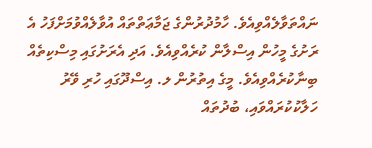ނައްތަވާލެއްވިއެވެ. ހާމުދުރުންގެ ޖަމާޢަތްތައް އުވާލެއްވުމަށްފަހު އެ ރަށުގެ މީހުން އިސްލާން ކުރެއްވިއެވެ. އަދި އެރަށުގައި މިސްކިތެއް ބިނާކުރެއްވިއެވެ. މީގެ އިތުރުން ލ. އިސްދޫގައި ހުރި ވޭރު ހަލާކުކުރައްވައި، ބުދުތައް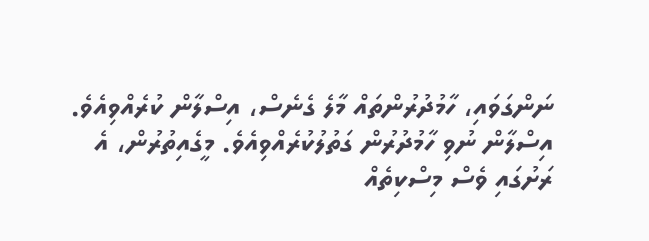ނަންގަވައި، ހާމުދުރުންތައް މާލެ ގެނެސް، އިސްލާން ކުރެއްވިއެވެ. އިސްލާން ނުވި ހާމުދުރުން ގަތުލުކުރެއްވިއެވެ. މީގެއިތުރުން، އެ ރަށުގައި ވެސް މިސްކިތެއް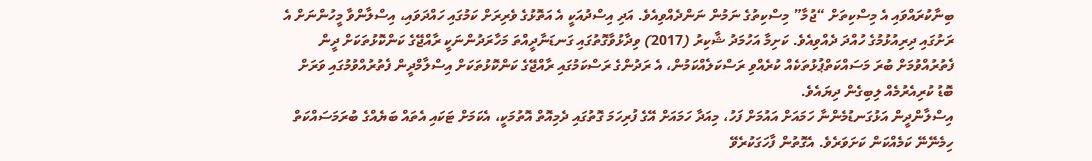ބިނާކުރައްވައި އެ މިސްކިތަށް “ޖުމާ” މިސްކިތުގެ ނަމުން ނަންދެއްވިއެވެ. އަދި އިސްދުއަކީ އެ އަތޮޅުގެ ވެރިރަށް ކަމުގައި ހައްދަވައި، އިސްލާންވާ މީހުންނަށް އެ ރަށުގައި ދިރިއުޅުމުގެ ހުއްދަ ދެއްވިއެވެ. ކަށިމާ އަހުމަދު ޝާކިރު (2017) ވިދާޅުވާގޮތުގައި ގަނޑަނާދީއްތަ މަހާރަދުންނަކީ ރާއްޖޭގެ ކަންކޮޅުތަކަށް ދީން ފެތުރުއްވުމަށް ބުރަ މަސައްކަތްޕުޅުތަކެއް ކުރެއްވި ރަސްކަލެއްކަމުން، އެ ރަދުންގެ ރަސްކަމުގައި ރާއްޖޭގެ ކަންކޮޅުތަކަށް އިސްލާމްދީން ފެތުރުއްވުމުގައި ވަރަށް ބޮޑު ކުރިއެރުމެއް ލިބިގެން ދިޔައެވެ.
އިސްލާންދީން އަޅުގަނޑުމެންނާ ހަމައަށް އައުމަށް ފަހު، މިއަދާ ހަމައަށް އޭގެ ފުރިހަމަ ގޮތުގައި ދެމިއޮތް އޮތުމަކީ، އެކަމަށް ޓަކައި އެތައް ބަޔެއްގެ ބުރަމަސައްކަތް ހިމެނޭނޭ ކަމެއްކަން ކަށަވަރެވެ. އެގޮތުން ފާހަގަކުރެވޭ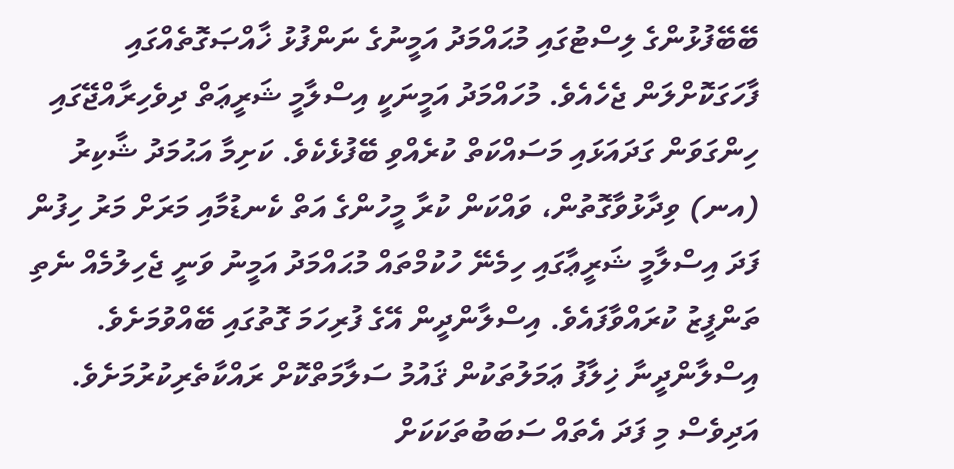ބޭބޭފުޅުންގެ ލިސްޓުގައި މުޙައްމަދު އަމީނުގެ ނަންފުޅު ޚާއްޞަގޮތެއްގައި ފާހަގަކޮށްލަން ޖެހެއެވެ. މުހައްމަދު އަމީނަކީ އިސްލާމީ ޝަރީޢަތް ދިވެހިރާއްޖޭގައި ހިންގަވަން ގަދައަޅައި މަސައްކަތް ކުރެއްވި ބޭފުޅެކެވެ. ކަށިމާ އަޙުމަދު ޝާކިރު (އނ) ވިދާޅުވާގޮތުން، ވައްކަން ކުރާ މީހުންގެ އަތް ކެނޑުމާއި މަރަށް މަރު ހިފުން ފަދަ އިސްލާމީ ޝަރީޢާގައި ހިމެނޭ ހުކުމްތައް މުޙައްމަދު އަމީނު ވަނީ ޖެހިލުމެއް ނެތި ތަންފީޒު ކުރައްވާފައެވެ. އިސްލާންދީން އޭގެ ފުރިހަމަ ގޮތުގައި ބޭއްވުމަށެވެ. އިސްލާންދީނާ ޚިލާފު ޢަމަލުތަކުން ޤައުމު ސަލާމަތްކޮށް ރައްކާތެރިކުރުމަށެވެ. އަދިވެސް މި ފަދަ އެތައް ސަބަބުތަކަކަށް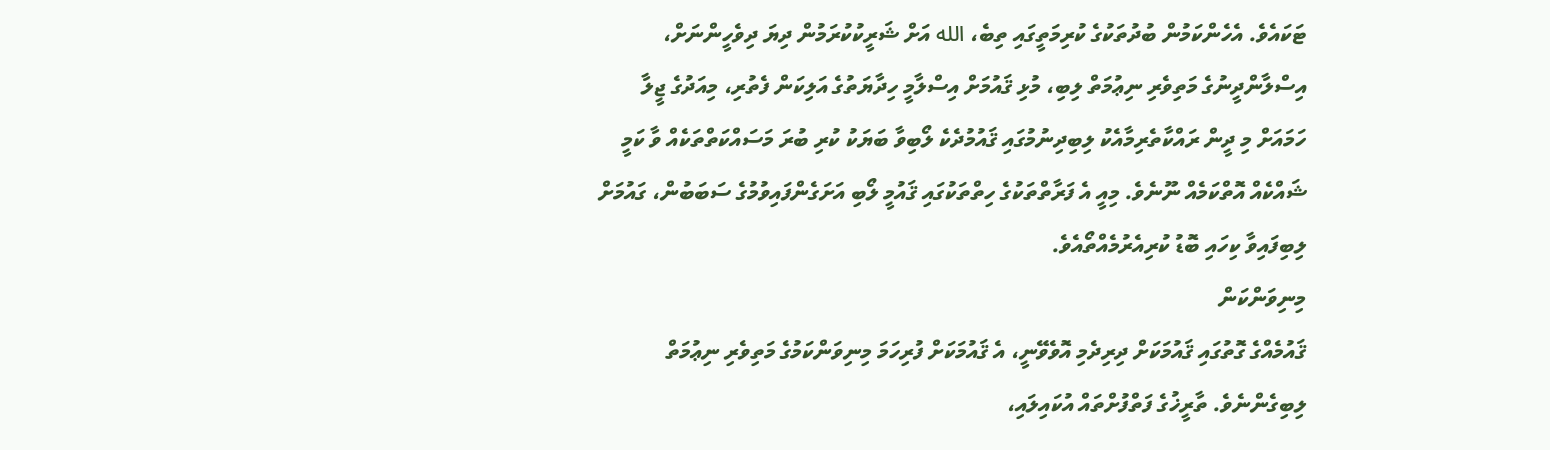ޓަކައެވެ. އެހެންކަމުން ބުދުތަކުގެ ކުރިމަތީގައި ތިބެ، الله އަށް ޝަރީކުކުރަމުން ދިޔަ ދިވެހީންނަށް، އިސްލާންދީނުގެ މަތިވެރި ނިޢުމަތް ލިބި، މުޅި ޤައުމަށް އިސްލާމީ ހިދާޔަތުގެ އަލިކަން ފެތުރި، މިއަދުގެ ޖީލާ ހަމައަށް މި ދީން ރައްކާތެރިމާއެކު ލިބިދިނުމުގައި ޤައުމުދެކެ ލޯބިވާ ބަޔަކު ކުރި ބުރަ މަސައްކަތްތަކެއް ވާ ކަމީ ޝައްކެއް އޮތްކަމެއް ނޫނެވެ. މިއީ އެ ފަރާތްތަކުގެ ހިތްތަކުގައި ޤައުމީ ލޯބި އަށަގެންފައިވުމުގެ ސަބަބުން، ގައުމަށް ލިބިފައިވާ ކިހައި ބޮޑު ކުރިއެރުމެއްތޯއެވެ.
މިނިވަންކަން
ޤައުމެއްގެ ގޮތުގައި ޤައުމަކަށް ދިރިދެމި އޮވެވޭނީ، އެ ޤައުމަކަށް ފުރިހަމަ މިނިވަންކަމުގެ މަތިވެރި ނިޢުމަތް ލިބިގެންނެވެ. ތާރީޚުގެ ފަތްފުށްތައް އުކައިލައި،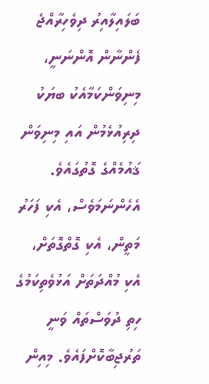ބަލައިލާއިރު ދިވެހިރާއްޖެ ފެންނާން އޮންނަނީ، މިނިވަންކަމާއެކު ބޔަކު ދިރިއުޅެމުން އައި މިނިވަން ޤައުމެއްގެ ގޮތުގައެވެ. އެހެންނަމަވެސް، އެކި ފަހަރު މަތީން، އެކި ގޮތްގޮތަށް، އެކި މުއްދަތަށް އަޅުވެތިކަމުގެ ހިތި ދުވަސްތައް ވަނީ ތަރުޖިބާކޮށްފައެވެ. މިއިން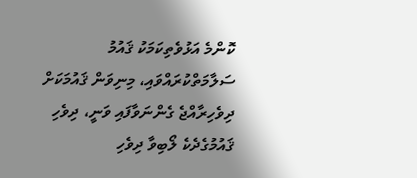ކޮންމެ އަޅުވެތިކަމަކު ޤައުމު ސަލާމަތްކުރައްވައި، މިނިވަން ޤައުމަކަށް ދިވެހިރާއްޖެ ގެންނަވާފައި ވަނީ، ދިވެހި ޤައުމުގެދެކެ ލޯބިވާ ދިވެހި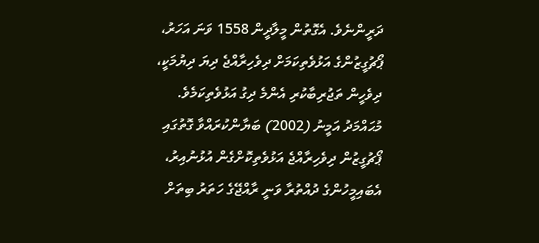ދަރީންނެވެ. އެގޮތުން މީލާދީން 1558 ވަނަ އަހަރު، ޕޯޗުގީޒުންގެ އަޅުވެތިކަމަށް ދިވެހިރާއްޖެ ދިޔަ ދިޔުމަކީ، ދިވެހީން ތަޖުރިބާކުރި އެންމެ ދިގު އަޅުވެތިކަމެވެ. މުޙައްމަދު އަމީނު (2002) ބަޔާންކުރައްވާ ގޮތުގައި ޕޯޗުގީޒުން ދިވެހިރާއްޖެ އަޅުވެތިކޮށްގެން އުޅުނުއިރު، އެބައިމީހުންގެ ދުއްތުރާ ވަނީ ރާއްޖޭގެ ހަތަރު ބިތަށް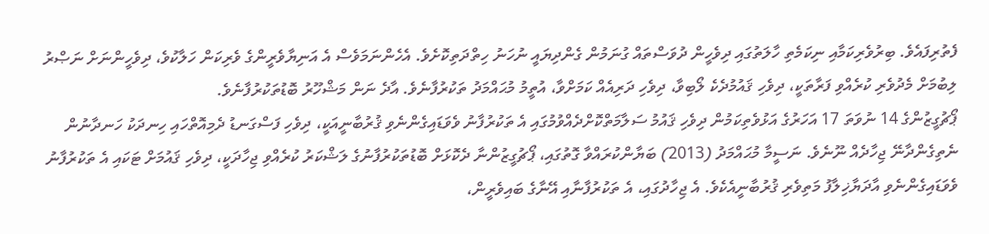ފެތުރިފައެވެ. ބިރުވެރިކަމާއި ނިކަމެތި ހާލަތުގައި ދިވެހީން ދުވަސްތައް ގުނަމުން ގެންދިޔައީ ނުހަނު ހިތްދަތިކޮށެވެ. އެހެންނަމަވެސް އެ އަނިޔާވެރީންގެ ވެރިކަން ހަލާކުވެ، ދިވެހީންނަށް ނަޞްރު ލިބުމަށް މެދުވެރި ކުރެއްވި ފަރާތަކީ، ދިވެހި ޤައުމުދެކެ ލޯބިވާ، ދިވެހި ދަރިއެއް ކަމަށްވާ، އުތީމު މުޙައްމަދު ތަކުރުފާނެވެ. އާދެ ނަން މަޝްހޫރު ބޮޑުތަކުރުފާނެވެ.
ޕޯޗުގީޒުންގެ 14 ނުވަތަ 17 އަހަރުގެ އަޅުވެތިކަމުން ދިވެހި ޤައުމު ސަލާމަތްކޮށްދެއްވުމުގައި އެ ތަކުރުފާނު ވެވަޑައިގެންނެވި ޤުރުބާނީއަކީ، ދިވެހި ފަސްގަނޑު ދެމިއޮތްހައި ހިނދަކު ހަނދާނުން ނެތިގެންދާނޭ ޖިހާދެއް ނޫނެވެ. ނަސީމާ މުޙައްމަދު (2013) ބަޔާންކުރައްވާ ގޮތުގައި، ޕޯޗުގީޒުންނާ ދެކޮޅަށް ބޮޑުތަކުރުފާނުގެ ލަޝްކަރު ކުރެއްވި ޖިހާދަކީ، ދިވެހި ޤައުމަށް ޓަކައި އެ ތަކުރުފާނު ވެވަޑައިގެންނެވި އާދަޔާޚިލާފު މަތިވެރި ޤުރުބާނީއެކެވެ. އެ ޖިހާދުގައި، އެ ތަކުރުފާނާއި އޭނާގެ ބައިވެރީން،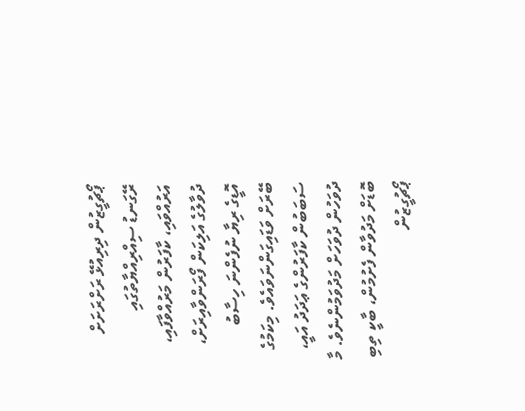ޕޯޗުގީޒުން ދިރިއުޅޭ ރަށްރަށަށް ރޭގަނޑު ސިއްރިއްޔާތުގައި އަރުއްވައި، ކާފަރުން މަރުއްވާފައި، ދުވާލުގެ އަލިކަން ފޯރަންވާއިރަށް، އޮޑީގެ ރިޔާ ނުފެންނަ ހިސާބު ބޭރަށް ވަޑައިގަންނަވައެވެ. މިކަމުގެ ސަބަބުން ކާފަރުންގެ ޢަދަދު އައީ، ދުވަހުން ދުވަހަށް މަދުވަމުންނެވެ. މާ ބޮޑަށް މަދުވާން ފެށުމުން، ބާކީ ތިބި ޕޯޗުގީޒުން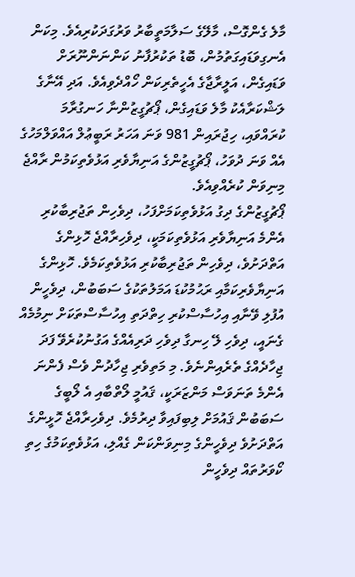މާލެ ގެންގޮސް، މާލޭގެ ސަލާމަތީބާރު ވަރުގަދަކުރިއެވެ. މިކަން އެނގިވަޑައިގަތުމުން، ބޮޑު ތަކުރުފާނު ކަންނަންނޫރަށް ވަޑައިގެން، އަލީރާޖާގެ އެހީތެރިކަން ހޯއްދެވިއެވެ. އަދި އޭނާގެ ލަޝްކަރާއެކު މާލެ ވަޑައިގެން، ޕޯޗުގީޒުންނާ ހަނގުރާމަ ކުރައްވައި، ހިޖުރައިން 981 ވަނަ އަހަރު ރަބީޢުލް އައްވަލްމަހުގެ އެއް ވަނަ ދުވަހު، ޕޯޗުގީޒުންގެ އަނިޔާވެރި އަޅުވެތިކަމުން ރާއްޖެ މިނިވަން ކުރެއްވިއެވެ.
ޕޯޗުގީޒުންގެ ދިގު އަޅުވެތިކަމަށްފަހު، ދިވެހިން ތަޖުރިބާކުރި އެންމެ އަނިޔާވެރި އަޅުވެތިކަމަކީ، ދިވެހިރާއްޖެ ހޮޅިންގެ އަތްދަށުވެ، ދިވެހިން ތަޖުރިބާކުރި އަޅުވެތިކަމެވެ. ހޮޅިންގެ އަނިޔާވެރިކަމާއި ރަޙުމުކުޑަ އަމަލުތަކުގެ ސަބަބުން، ދިވެހީން އުފުލި ވޭނާއި އިހުސާސްކުރި ހިތްދަތި އިހުސާސްތަކަށް ނިމުމެއް ގެނައީ، ދިވެހި ލޭ ހިނގާ ދިވެހި ދަރިއެއްގެ އަގުނުކުރެވޭ ފަދަ ޖިހާދެއްގެ ތެރެއިންނެވެ. މި މަތިވެރި ޖިހާދުން ވެސް ފެންނަ އެންމެ ތަނަވަސް މަންޒަރަކީ، ޤައުމީ ލޯތްބާއި އެ ލޯބީގެ ސަބަބުން ޤައުމަށް ލިބިފައިވާ ދިރުމެވެ. ދިވެހިރާއްޖެ ހޮޅީންގެ އަތްދަށުވެ ދިވެހީންގެ މިނިވަންކަން ގެއްލި، އަޅުވެތިކަމުގެ ހިތި ކޯވަރުތައް ދިވެހީން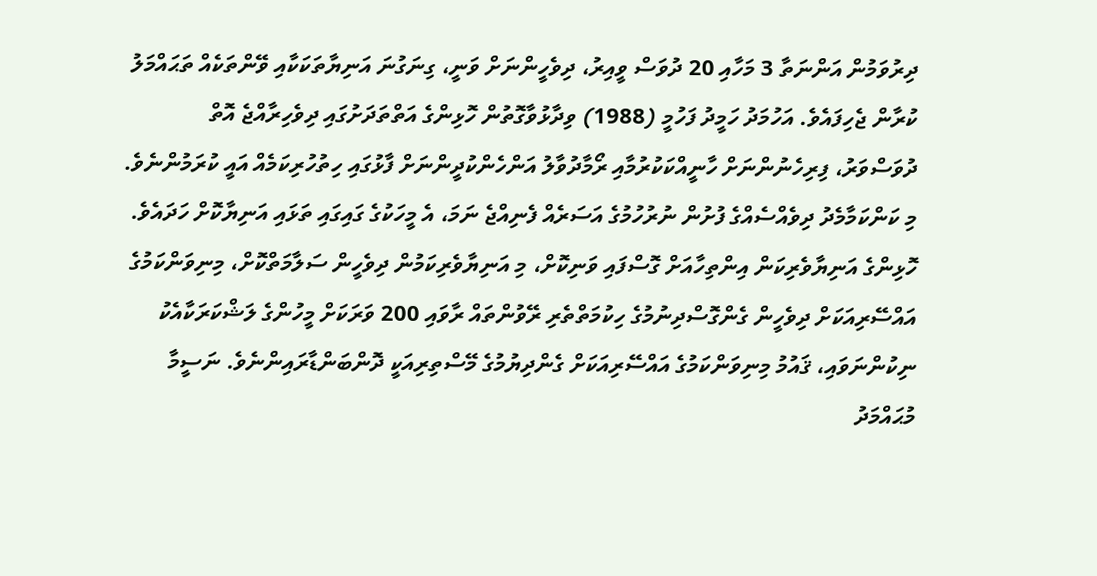ދިރުވަމުން އަންނަތާ 3 މަހާއި 20 ދުވަސް ވީއިރު، ދިވެހީންނަށް ވަނީ، ގިނަގުނަ އަނިޔާތަކަކާއި ވޭންތަކެއް ތަޙައްމަލު ކުރާން ޖެހިފައެވެ. އަހުމަދު ހަމީދު ފަހުމީ (1988) ވިދާޅުވާގޮތުން ހޮޅިންގެ އަތްތަދަށުގައި ދިވެހިރާއްޖެ އޮތް ދުވަސްވަރު، ފިރިހެނުންނަށް ހާނީއްކަކުރުމާއި ރޯމާދުވާލު އަންހެންކުދީންނަށް ފާޅުގައި ހިތުހުރިކަމެއް އައީ ކުރަމުންނެވެ. މި ކަންކަމާމެދު ދިވެއްސެއްގެ ފުށުން ނުރުހުމުގެ އަސަރެއް ފެނިއްޖެ ނަމަ، އެ މީހަކުގެ ގައިގައި ތަޅައި އަނިޔާކޮށް ހަދައެވެ. ހޮޅިންގެ އަނިޔާވެރިކަން އިންތިހާއަށް ގޮސްފައި ވަނިކޮށް، މި އަނިޔާވެރިކަމުން ދިވެހީން ސަލާމަތްކޮށް، މިނިވަންކަމުގެ އައްސޭރިއަކަށް ދިވެހީން ގެންގޮސްދިނުމުގެ ހިކުމަތްތެރި ރޭވުންތައް ރާވައި 200 ވަރަކަށް މީހުންގެ ލަޝްކަރަކާއެކު ނިކުންނަވައި، ޤައުމު މިނިވަންކަމުގެ އައްސޭރިއަކަށް ގެންދިޔުމުގެ މޭސްތިރިއަކީ ދޮންބަންޑާރައިންނެވެ. ނަސީމާ މުޙައްމަދު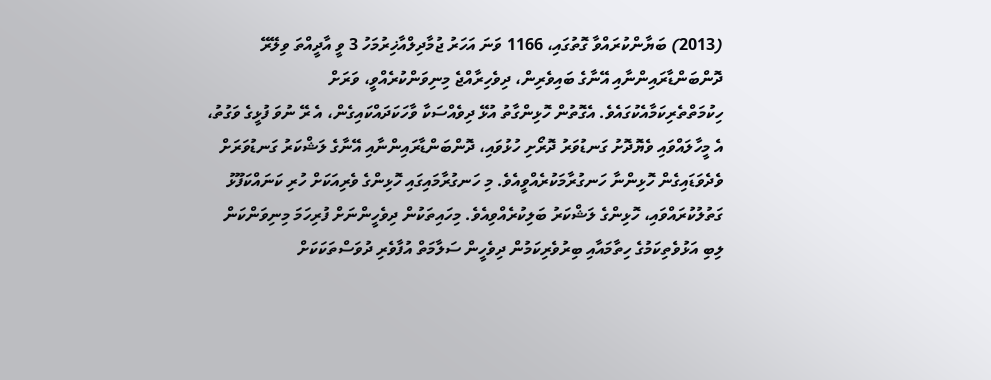(2013) ބަޔާންކުރައްވާ ގޮތުގައި، 1166 ވަނަ އަހަރު ޖުމާދިލްއާޚިރުމަހު 3 ވީ އާދީއްތަ ވިލޭރޭ ދޮންބަންޑާރައިންނާއި އޭނާގެ ބައިވެރިން، ދިވެހިރާއްޖެ މިނިވަންކުރެއްވީ، ވަރަށް ހިކުމަތްތެރިކަމާއެކުގައެވެ. އެގޮތުން ހޮޅިންގާތު އުޅޭ ދިވެއްސަކާ ވާހަކަދައްކައިގެން، އެ ރޭ ނުވަ ފުޅީގެ ވަގުތު، އެ މީހާލައްވައި ވެޔޮދޮށު ގަނޑުވަރު ދޮރޯށި ހުޅުވައި، ދޮންބަންޑާރައިންނާއި އޭނާގެ ލަޝްކަރު ގަނޑުވަރަށް ވެދެވަޑައިގެން ހޮޅިންނާ ހަނގުރާމަކުރެއްވީއެވެ. މި ހަނގުރާމައިގައި ހޮޅިންގެ ވެރިއަކަށް ހުރި ކަނައްކަފޫޅު ގަތުލުކުރައްވައި، ހޮޅިންގެ ލަޝްކަރު ބަލިކުރެއްވިއެވެ. މިހައިތަކުން ދިވެހީންނަށް ފުރިހަމަ މިނިވަންކަން ލިބި އަޅުވެތިކަމުގެ ހިތާމައާއި ބިރުވެރިކަމުން ދިވެހީން ސަލާމަތް އުފާވެރި ދުވަސްތަކަކަށް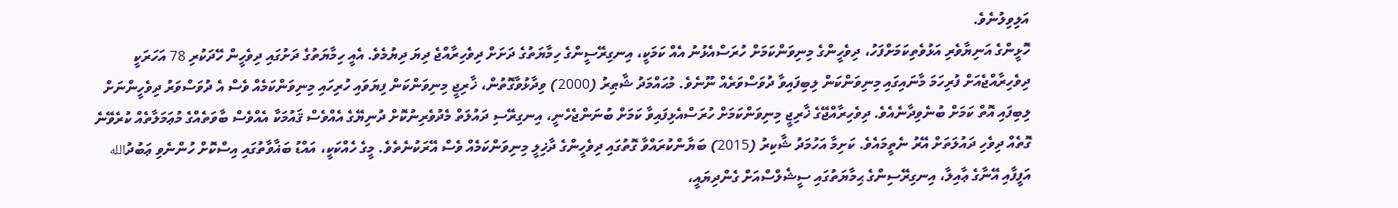އަލިވިލުނެވެ.
ހޮޅީންގެ އަނިޔާވެރި އަޅުވެތިކަމަށްފަހު، ދިވެހީންގެ މިނިވަންކަމަށް ހުރަސްއެޅުނު އެއް ކަމަކީ، އިނގިރޭސީންގެ ހިމާޔަތުގެ ދަށަށް ދިވެހިރާއްޖެ ދިޔަ ދިޔުމެވެ. އެއީ ހިމާޔަތުގެ ދަށުގައި ދިވެހީން ހޭދަކުރި 78 އަހަރަކީ ދިވެހިރާއްޖެއަށް ފުރިހަމަ މާނައިގައި މިނިވަންކަން ލިބިފައިވާ ދުވަސްވަރެއް ނޫނެވެ. މުޙައްމަދު ޝާޠިރު (2000) ވިދާޅުވާގޮތުން، ޚާރިޖީ މިނިވަންކަން ފިޔަވައި ހުރިހައި މިނިވަންކަމެއް ވެސް އެ ދުވަސްވަރު ދިވެހީންނަށް ލިބިފައި އޮތް ކަމަށް ބުނެވިދާނެއެވެ. ދިވެހިރާއްޖޭގެ ޚާރިޖީ މިނިވަންކަމަށް ހުރަސްއެޅިފައިވާ ކަމަށް ބުނަންޖެހެނީ، އިނގިރޭސި ދައުލަތް މެދުވެރިނުކޮށް ދުނިޔޭގެ އެއްވެސް ޤައުމަކާ އެއްވެސް ބާވަތެއްގެ މުޢަމަލާތެއް ކުރެވޭނެ ގޮތެއް ދިވެހި ދައުލަތަށް އޭރު ނެތީމައެވެ. ކަށިމާ އަހުމަދު ޝާކިރު (2015) ބަޔާންކުރައްވާ ގޮތުގައި ދިވެހީންގެ ދާޚިލީ މިނިވަންކަމެއް ވެސް އޭރަކުނެތެވެ. މީގެ ހެއްކަކީ، އައްޑު ބަޣާވާތުގައި އިސްކޮށް ހުންނެވި ޢަބުދުالله އަފީފާއި އޭނާގެ ޢާއިލާ، އިނގިރޭސިންގެ ޙިމާޔަތުގައި ސީޝެލްސްއަށް ގެންދިޔައީ،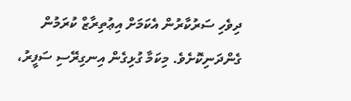ދިވެހި ސަރުކާރުން އެކަމަށް އިޢުތިރާޒް ކުރަމުން ގެންދަނިކޮށެވެ. މިކަމާ ގުޅިގެން އިނގިރޭސި ސަފީރު،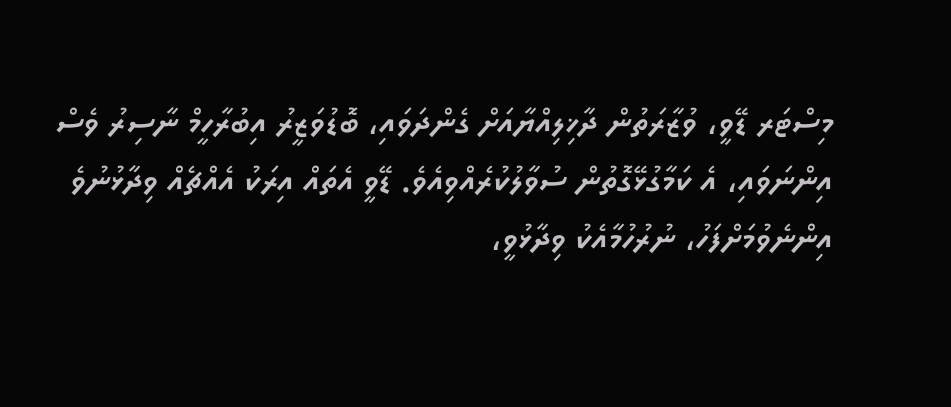މިސްޓަރ ޑޭވީ، ވުޒާރަތުން ދާޚިލިއްޔާއަށް ގެންދަވައި، ބޮޑުވަޒީރު އިބުރާހީމް ނާސިރު ވެސް އިންނަވައި، އެ ކަމާގުޅޭގޮތުން ސުވާލުކުރެއްވިއެވެ. ޑޭވީ އެތައް އިރަކު އެއްޗެއް ވިދާޅުނުވެ އިންނެވުމަށްފަހު، ނުރުހުމާއެކު ވިދާޅުވީ،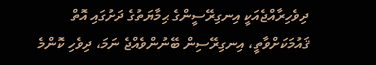ދިވެހިރާއްޖެއަކީ އިނގިރޭސީންގެ ޙިމާޔަތުގެ ދަށުގައި އޮތް ޤައުމަކަށްވާތީ، އިނގިރޭސިން ބޭނުންވެއްޖެ ނަމަ، ދިވެހި ކޮންމެ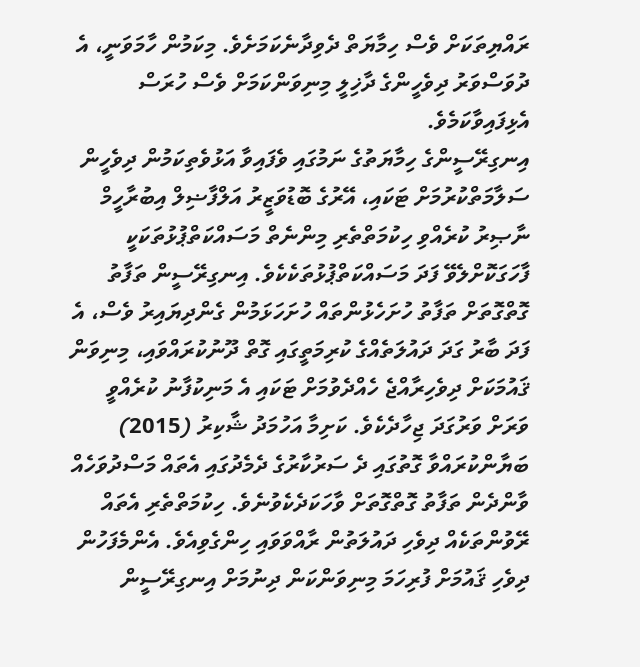ރައްޔިތަކަށް ވެސް ހިމާޔަތް ދެވިދާނެކަމަށެވެ. މިކަމުން ހާމަވަނީ، އެ ދުވަސްވަރު ދިވެހީންގެ ދާޚިލީ މިނިވަންކަމަށް ވެސް ހުރަސް އެޅިފައިވާކަމެވެ.
އިނގިރޭސީންގެ ހިމާޔަތުގެ ނަމުގައި ވެފައިވާ އަޅުވެތިކަމުން ދިވެހީން ސަލާމަތްކުރުމަށް ޓަކައި، އޭރުގެ ބޮޑުވަޒީރު އަލްފާޟިލް އިބުރާހީމް ނާޞިރު ކުރެއްވި ހިކުމަތްތެރި މިންނެތް މަސައްކަތްޕުޅުތަކަކީ ފާހަގަކޮށްލެވޭ ފަދަ މަސައްކަތްޕުޅުތަކެކެވެ. އިނގިރޭސީން ތަފާތު ގޮތްގޮތަށް ތަފާތު ހުށަހެޅުންތައް ހުށަހަޅަމުން ގެންދިޔައިރު ވެސް، އެ ފަދަ ބާރު ގަދަ ދައުލަތެއްގެ ކުރިމަތީގައި ގޮތް ދޫނުކުރައްވައި، މިނިވަން ޤައުމަކަށް ދިވެހިރާއްޖެ ހެއްދެވުމަށް ޓަކައި އެ މަނިކުފާނު ކުރެއްވީ ވަރަށް ވަރުގަދަ ޖިހާދެކެވެ. ކަށިމާ އަހުމަދު ޝާކިރު (2015) ބަޔާންކުރައްވާ ގޮތުގައި ދެ ސަރުކާރުގެ ދެމެދުގައި އެތައް މަސްދުވަހެއް ވާންދެން ތަފާތު ގޮތްގޮތަށް ވާހަކަދެކެވުނެވެ. ހިކުމަތްތެރި އެތައް ރޭވުންތަކެއް ދިވެހި ދައުލަތުން ރާއްވަވައި ހިންގެވިއެވެ. އެންމެފަހުން ދިވެހި ޤައުމަށް ފުރިހަމަ މިނިވަންކަން ދިނުމަށް އިނގިރޭސީން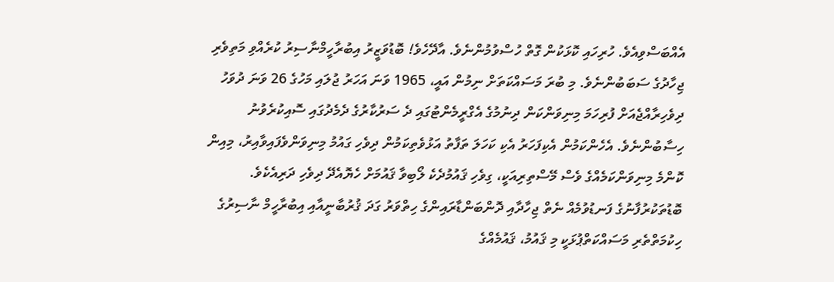އެއްބަސްވިއެވެ. ހުރިހައި ކޮޅަކުން ގޮތް ހުސްވުމުންނެވެ. އާދޭހެވެ! ބޮޑުވަޒީރު އިބުރާހީމްނާސިރު ކުރެއްވި މަތިވެރި ޖިހާދުގެ ސަބަބުންނެވެ. މި ބުރަ މަސައްކަތަށް ނިމުން އައީ، 1965 ވަނަ އަހަރު ޖުލައި މަހުގެ 26 ވަނަ ދުވަހު ދިވެހިރާއްޖެއަށް ފުރިހަމަ މިނިވަންކަން ދިނުމުގެ އެގްރީމެންޓުގައި ދެ ސަރުކާރުގެ ދެމެދުގައި ސޮއިކުރެވުނު ހިސާބުންނެވެ. އެހެންކަމުން އެކިފަހަރު އެކި ކަހަލަ ތަފާތު އަޅުވެތިކަމުން ދިވެހި ގައުމު މިނިވަންވެފައިވާއިރު، މިއިން ކޮންމެ މިނިވަންކަމެއްގެ ވެސް މޭސްތިރިއަކީ، ގިވެހި ޤައުމުދެކެ ލޯބިވާ ޤައުމަށް ހެޔޮއެދޭ ދިވެހި ދަރިއެކެވެ. ބޮޑުތަކުރުފާނުގެ ފަނޑުވުމެއް ނެތް ޖިހާދާއި ދޮންބަންޑާރައިންގެ ހިތްވަރު ގަދަ ޤުރުބާނީއާއި އިބުރާހީމް ނާސިރުގެ ހިކުމަތްތެރި މަސައްކަތްޕުޅަކީ މި ޤައުމު، ޤައުމެއްގެ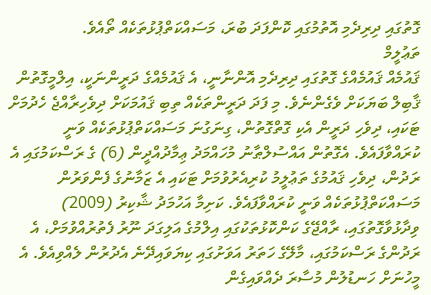ގޮތުގައި ދިރިދެމި އޮތުމުގައި ކޮންފަދަ ބުރަ، މަސައްކަތްޕުޅުތަކެއް ތޯއެވެ.
ތަޢުލީމް
ޤައުމެއް ޤައުމެއްގެ ގޮތުގައި ދިރިދެމި އޮންނާނީ، އެ ޤައުމެއްގެ ދަރީންނަކީ، އިލްމީގޮތުން ޤާބިލް ބަޔަކަށް ވެގެންނެވެ. މި ފަދަ ދަރީންތަކެއް ތިބި ޤައުމަކަށް ދިވެހިރާއްޖެ ހެދުމަށް ޓަކައި، ދިވެހި ދަރީން އެކި ގޮތްގޮތުން، ގިނަގުނަ މަސައްކަތްޕުޅުތަކެއް ވަނީ ކުރައްވާފައެވެ. އެގޮތުން އައްސުލްޠާނު މުހައްމަދު ޢިމާދުއްދީން (6) ގެ ރަސްކަމުގައި އެ ރަދުން، ދިވެހި ޤައުމުގެ ތަޢުލީމު ކުރިއެރުވުމަށް ޓަކައި އެ ޒަމާނުގެ ފެންވަރުން މަސައްކަތްޕުޅުތަކެއް ވަނީ ކުރައްވާފައެވެ. ކަށިމާ އަހުމަދު ޝާކިރު (2009) ވިދާޅުވާގޮތުގައި، ރާއްޖޭގެ ކަންކޮޅުތަކުގައި އިލްމުގެ އަލިގަދަ ނޫރު ފެތުރުއްވުމަށް، އެ ރަދުންގެ ރަސްކަމުގައި، މާލޭގެ ހަތަރު އަވަށުގައި ކިޔަވައިދޭނެ އެދުރުން ލެއްވިއެވެ. އެ މީހުނަށް ހަނޑުލުން މުސާރަ ދެއްވައިގެން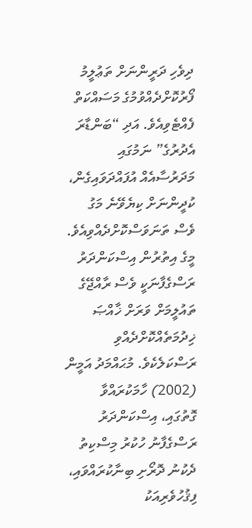ދިވެހި ދަރީންނަށް ތަޢުލީމު ފޯރުކޮށްދެއްވުމުގެ މަސައްކަތް ފެއްޓެވިއެވެ. އަދި “ބަންޑާރަ އެދުރުގެ” ނަމުގައި މަދަރުސާއެއް އުފައްދަވައިގެން، ކުދީންނަށް ކިޔެވޭނެ މަގު ވެސް ތަނަވަސްކޮށްދެއްވިއެވެ. މީގެ އިތުރުން އިސްކަންދަރު ރަސްގެފާނަކީ ވެސް ރާއްޖޭގެ ތައުލީމަށް ވަރަށް ޚާއްޞަ ޚިދުމަތެއްކޮށްދެއްވި ރަސްކަލެކެވެ. މުޙައްމަދު އަމީން (2002) ހާމަކުރައްވާ ގޮތުގައި، އިސްކަންދަރު ރަސްގެފާނު ހުކުރު މިސްކިތު ދެކުނު ދޮރޯށި ބިނާކުރައްވައި، ފިޤުހުވެރިއަކު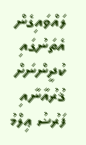ލައްވައިގެން އެތަނުގައި ކުދީންނަށް ޤުރުއާނާއި ފަރުޟު ޢިލްމު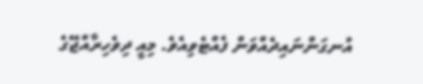އުނގަންނައިދެއްވަން ފެއްޓެވިއެވެ. މިއީ ދިވެހިރާއްޖޭގެ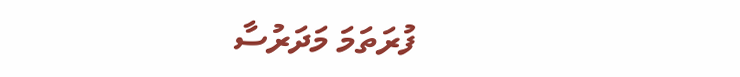ފުރަތަމަ މަދަރުސާ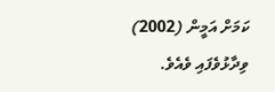ކަމަށް އަމީން (2002) ވިދާޅުވެފައި ވެއެވެ.